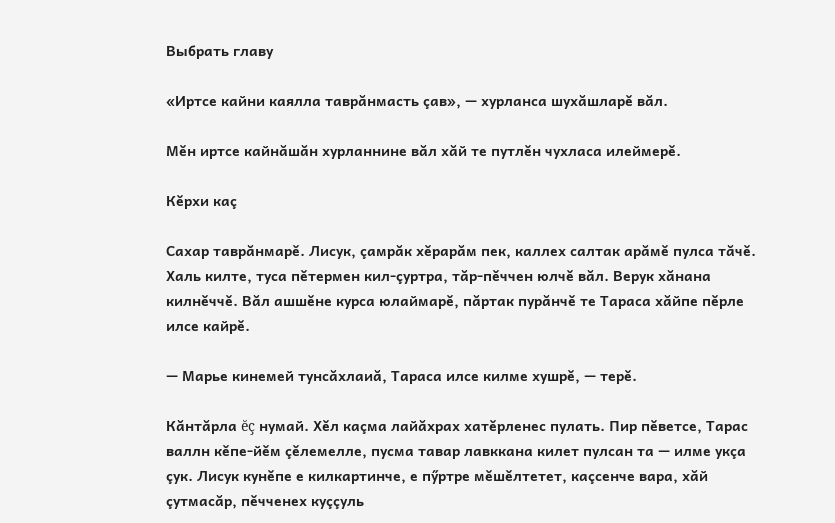Выбрать главу

«Иртсе кайни каялла таврăнмасть çав», — хурланса шухăшларĕ вăл.

Мĕн иртсе кайнăшăн хурланнине вăл хăй те путлĕн чухласа илеймерĕ.

Кĕрхи каç

Сахар таврăнмарĕ. Лисук, çамрăк хĕрарăм пек, каллех салтак арăмĕ пулса тăчĕ. Халь килте, туса пĕтермен кил-çуртра, тăр-пĕччен юлчĕ вăл. Верук хăнана килнĕччĕ. Вăл ашшĕне курса юлаймарĕ, пăртак пурăнчĕ те Тараса хăйпе пĕрле илсе кайрĕ.

— Марье кинемей тунсăхлаиă, Тараса илсе килме хушрĕ, — терĕ.

Кăнтăрла ĕç нумай. Хĕл каçма лайăхрах хатĕрленес пулать. Пир пĕветсе, Тарас валлн кĕпе-йĕм çĕлемелле, пусма тавар лавккана килет пулсан та — илме укçа çук. Лисук кунĕпе е килкартинче, е пӳртре мĕшĕлтетет, каçсенче вара, хăй çутмасăр, пĕчченех куççуль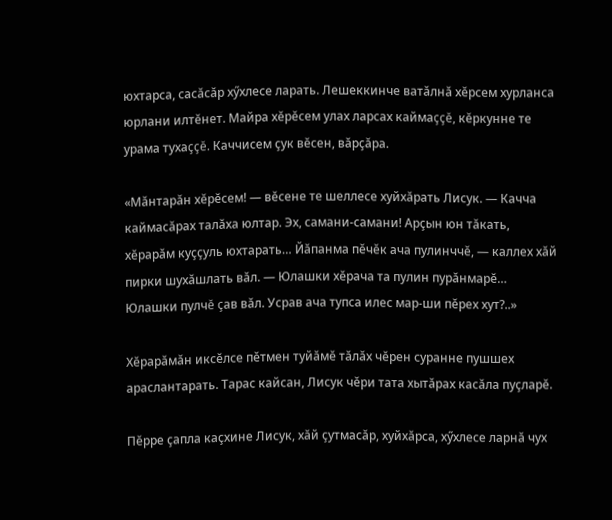юхтарса, сасăсăр хӳхлесе ларать. Лешеккинче ватăлнă хĕрсем хурланса юрлани илтĕнет. Майра хĕрĕсем улах ларсах каймаççĕ, кĕркунне те урама тухаççĕ. Каччисем çук вĕсен, вăрçăра.

«Мăнтарăн хĕрĕсем! — вĕсене те шеллесе хуйхăрать Лисук. — Качча каймасăрах талăха юлтар. Эх, самани-самани! Арçын юн тăкать, хĕрарăм куççуль юхтарать… Йăпанма пĕчĕк ача пулинччĕ, — каллех хăй пирки шухăшлать вăл. — Юлашки хĕрача та пулин пурăнмарĕ… Юлашки пулчĕ çав вăл. Усрав ача тупса илес мар-ши пĕрех хут?..»

Хĕрарăмăн иксĕлсе пĕтмен туйăмĕ тăлăх чĕрен суранне пушшех араслантарать. Тарас кайсан, Лисук чĕри тата хытăрах касăла пуçларĕ.

Пĕрре çапла каçхине Лисук, хăй çутмасăр, хуйхăрса, хӳхлесе ларнă чух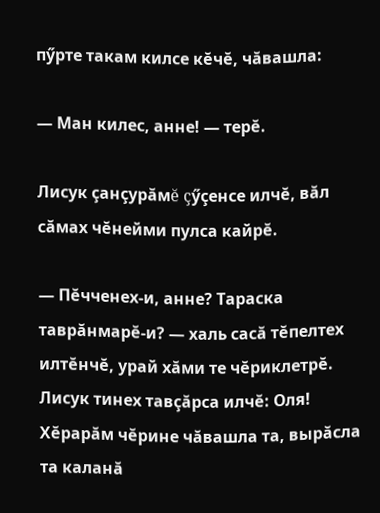пӳрте такам килсе кĕчĕ, чăвашла:

— Ман килес, анне! — терĕ.

Лисук çанçурăмĕ çӳçенсе илчĕ, вăл сăмах чĕнейми пулса кайрĕ.

— Пĕчченех-и, анне? Тараска таврăнмарĕ-и? — халь сасă тĕпелтех илтĕнчĕ, урай хăми те чĕриклетрĕ. Лисук тинех тавçăрса илчĕ: Оля! Хĕрарăм чĕрине чăвашла та, вырăсла та каланă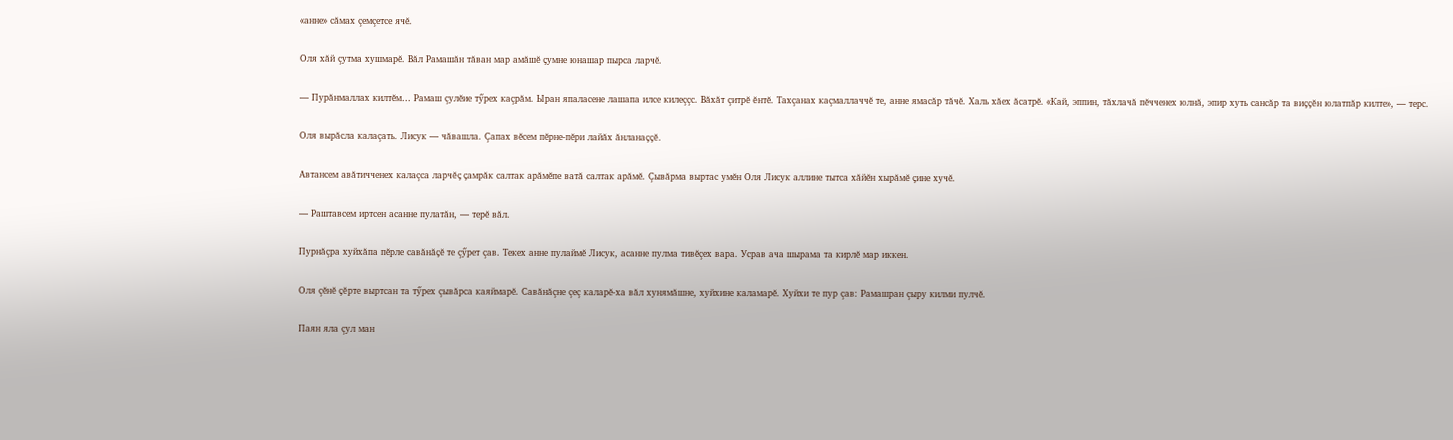«анне» сăмах çемçетсе ячĕ.

Оля хăй çутма хушмарĕ. Вăл Рамашăн тăван мар амăшĕ çумне юнашар пырса ларчĕ.

— Пурăнмаллах килтĕм… Рамаш çулĕие тӳрех каçрăм. Ыран япаласене лашапа илсе килеççс. Вăхăт çитрĕ ĕнтĕ. Тахçанах каçмаллаччĕ те, анне ямасăр тăчĕ. Халь хăех ăсатрĕ. «Кай, эппин, тăхлачă пĕчченех юлнă, эпир хуть сансăр та виççĕн юлатпăр килте», — терс.

Оля вырăсла калаçать. Лисук — чăвашла. Çапах вĕсем пĕрне-пĕри лайăх ăнланаççĕ.

Автансем авăтичченех калаçса ларчĕç çамрăк салтак арăмĕпе ватă салтак арăмĕ. Çывăрма выртас умĕн Оля Лисук аллине тытса хăйĕн хырăмĕ çине хучĕ.

— Раштавсем иртсен асанне пулатăн, — терĕ вăл.

Пурнăçра хуйхăпа пĕрле савăнăçĕ те çӳрет çав. Текех анне пулаймĕ Лисук, асанне пулма тивĕçех вара. Усрав ача шырама та кирлĕ мар иккен.

Оля çĕнĕ çĕрте выртсан та тӳрех çывăрса каяймарĕ. Савăнăçне çеç каларĕ-ха вăл хунямăшне, хуйхине каламарĕ. Хуйхи те пур çав: Рамашран çыру килми пулчĕ.

Паян яла çул ман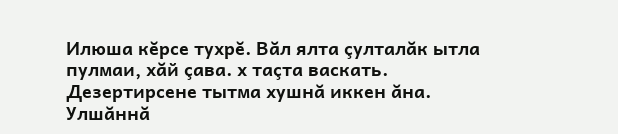Илюша кĕрсе тухрĕ. Вăл ялта çулталăк ытла пулмаи, хăй çава. х таçта васкать. Дезертирсене тытма хушнă иккен ăна. Улшăннă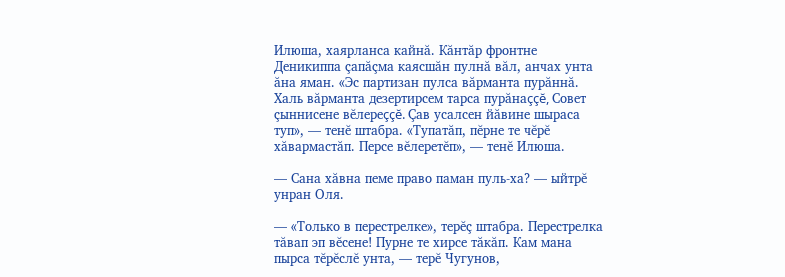Илюша, хаярланса кайнă. Кăнтăр фронтне Деникиппа çапăçма каясшăн пулнă вăл, анчах унта ăна яман. «Эс партизан пулса вăрманта пурăннă. Халь вăрманта дезертирсем тарса пурăнаççĕ, Совет çыннисене вĕлереççĕ. Çав усалсен йăвине шыраса туп», — тенĕ штабра. «Тупатăп, пĕрне те чĕрĕ хăвармастăп. Персе вĕлеретĕп», — тенĕ Илюша.

— Сана хăвна пеме право паман пуль-ха? — ыйтрĕ унран Оля.

— «Только в перестрелке», терĕç штабра. Перестрелка тăвап эп вĕсене! Пурне те хирсе тăкăп. Кам мана пырса тĕрĕслĕ унта, — терĕ Чугунов,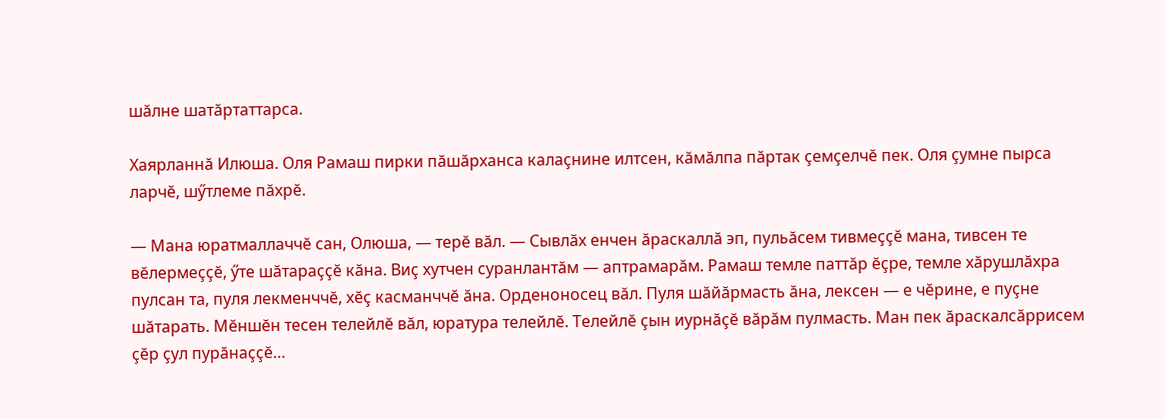шăлне шатăртаттарса.

Хаярланнă Илюша. Оля Рамаш пирки пăшăрханса калаçнине илтсен, кăмăлпа пăртак çемçелчĕ пек. Оля çумне пырса ларчĕ, шӳтлеме пăхрĕ.

— Мана юратмаллаччĕ сан, Олюша, — терĕ вăл. — Сывлăх енчен ăраскаллă эп, пульăсем тивмеççĕ мана, тивсен те вĕлермеççĕ, ӳте шăтараççĕ кăна. Виç хутчен суранлантăм — аптрамарăм. Рамаш темле паттăр ĕçре, темле хăрушлăхра пулсан та, пуля лекменччĕ, хĕç касманччĕ ăна. Орденоносец вăл. Пуля шăйăрмасть ăна, лексен — е чĕрине, е пуçне шăтарать. Мĕншĕн тесен телейлĕ вăл, юратура телейлĕ. Телейлĕ çын иурнăçĕ вăрăм пулмасть. Ман пек ăраскалсăррисем çĕр çул пурăнаççĕ…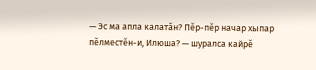— Эс ма апла калатăн? Пĕр-пĕр начар хыпар пĕлместĕн-и, Илюша? — шуралса кайрĕ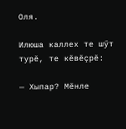Оля.

Илюша каллех те шӳт турĕ, те кĕвĕçрĕ:

— Хыпар? Мĕнле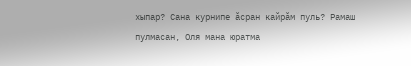хыпар? Сана курнипе ăсран кайрăм пуль? Рамаш пулмасан, Оля мана юратма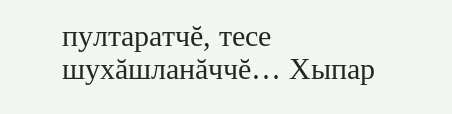пултаратчĕ, тесе шухăшланăччĕ… Хыпар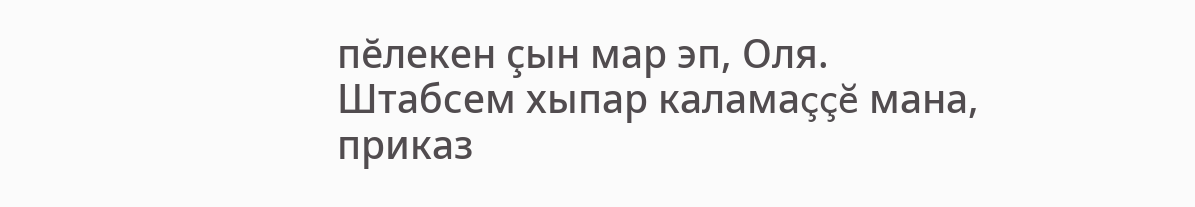пĕлекен çын мар эп, Оля. Штабсем хыпар каламаççĕ мана, приказ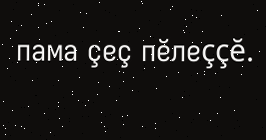пама çеç пĕлеççĕ.